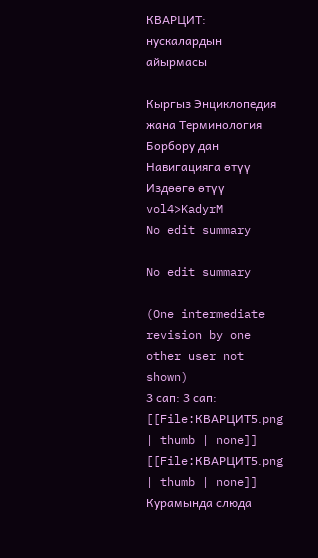КВАРЦИТ: нускалардын айырмасы

Кыргыз Энциклопедия жана Терминология Борбору дан
Навигацияга өтүү Издөөгө өтүү
vol4>KadyrM
No edit summary

No edit summary

(One intermediate revision by one other user not shown)
3 сап: 3 сап:
[[File:КВАРЦИТ5.png | thumb | none]]
[[File:КВАРЦИТ5.png | thumb | none]]
Курамында слюда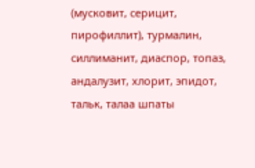(мусковит, серицит, пирофиллит), турмалин, силлиманит, диаспор, топаз, андалузит, хлорит, эпидот, тальк, талаа шпаты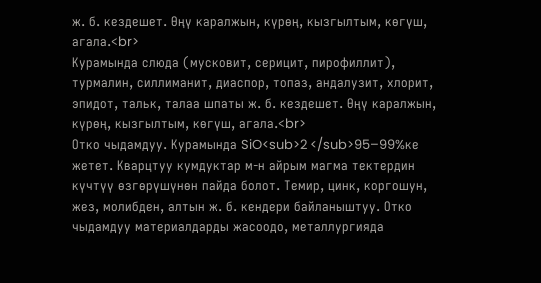ж. б. кездешет. Өңү каралжын, күрөң, кызгылтым, көгүш, агала.<br>
Курамында слюда (мусковит, серицит, пирофиллит), турмалин, силлиманит, диаспор, топаз, андалузит, хлорит, эпидот, тальк, талаа шпаты ж. б. кездешет. Өңү каралжын, күрөң, кызгылтым, көгүш, агала.<br>
Отко чыдамдуу. Курамында SiO<sub>2 </sub>95–99%ке жетет. Кварцтуу кумдуктар м-н айрым магма тектердин күчтүү өзгөрүшүнөн пайда болот. Темир, цинк, коргошун, жез, молибден, алтын ж. б. кендери байланыштуу. Отко чыдамдуу материалдарды жасоодо, металлургияда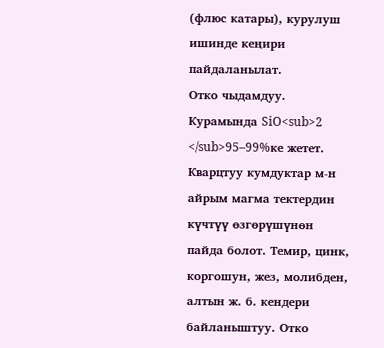(флюс катары), курулуш ишинде кеңири пайдаланылат.
Отко чыдамдуу. Курамында SiO<sub>2 </sub>95–99%ке жетет. Кварцтуу кумдуктар м-н айрым магма тектердин күчтүү өзгөрүшүнөн пайда болот. Темир, цинк, коргошун, жез, молибден, алтын ж. б. кендери байланыштуу. Отко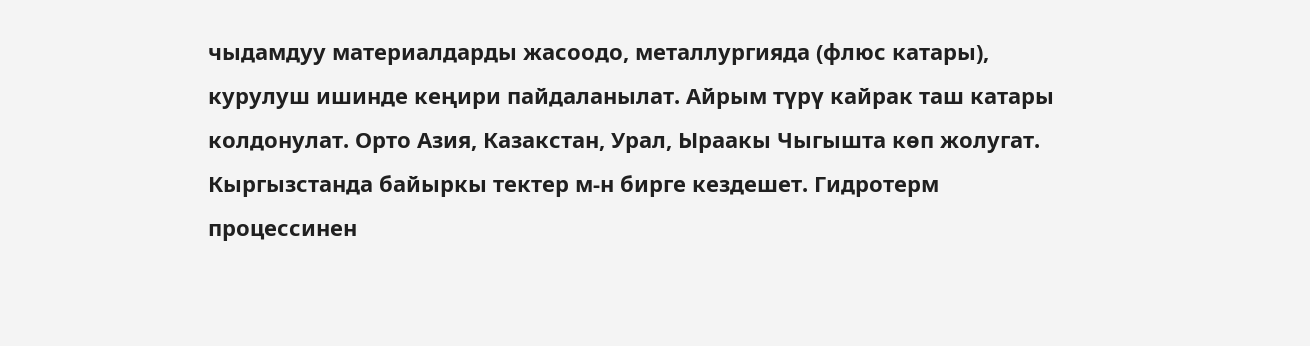чыдамдуу материалдарды жасоодо, металлургияда (флюс катары), курулуш ишинде кеңири пайдаланылат. Айрым түрү кайрак таш катары колдонулат. Орто Азия, Казакстан, Урал, Ыраакы Чыгышта көп жолугат. Кыргызстанда байыркы тектер м-н бирге кездешет. Гидротерм процессинен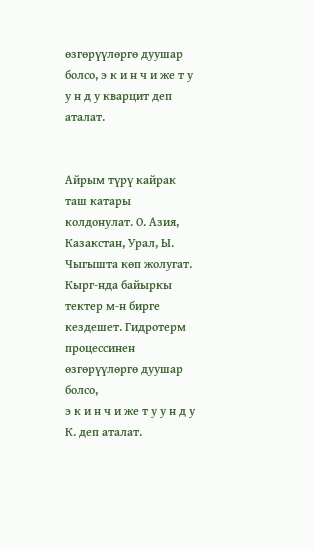өзгөрүүлөргө дуушар болсо, э к и н ч и же т у у н д у кварцит деп аталат.


Айрым түрү кайрак таш катары колдонулат. О. Азия, Казакстан, Урал, Ы. Чыгышта көп жолугат. Кырг-нда байыркы тектер м-н бирге кездешет. Гидротерм процессинен өзгөрүүлөргө дуушар болсо,
э к и н ч и же т у у н д у К. деп аталат.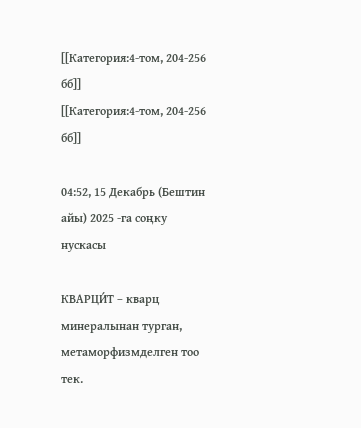[[Категория:4-том, 204-256 бб]]
[[Категория:4-том, 204-256 бб]]

04:52, 15 Декабрь (Бештин айы) 2025 -га соңку нускасы

КВАРЦИ́Т – кварц минералынан турган, метаморфизмделген тоо тек.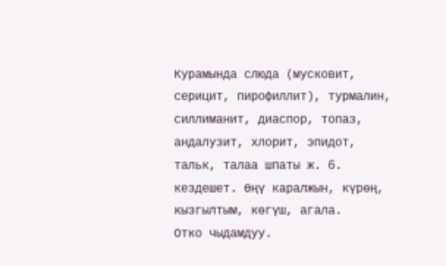Курамында слюда (мусковит, серицит, пирофиллит), турмалин, силлиманит, диаспор, топаз, андалузит, хлорит, эпидот, тальк, талаа шпаты ж. б. кездешет. Өңү каралжын, күрөң, кызгылтым, көгүш, агала.
Отко чыдамдуу.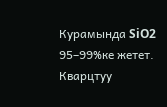Курамында SiO2 95–99%ке жетет. Кварцтуу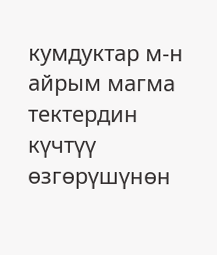кумдуктар м-н айрым магма тектердин күчтүү өзгөрүшүнөн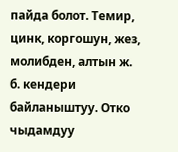пайда болот. Темир, цинк, коргошун, жез, молибден, алтын ж. б. кендери байланыштуу. Отко чыдамдуу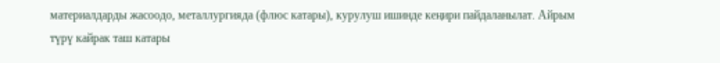материалдарды жасоодо, металлургияда (флюс катары), курулуш ишинде кеңири пайдаланылат. Айрым түрү кайрак таш катары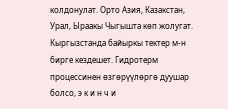колдонулат. Орто Азия, Казакстан, Урал, Ыраакы Чыгышта көп жолугат. Кыргызстанда байыркы тектер м-н бирге кездешет. Гидротерм процессинен өзгөрүүлөргө дуушар болсо, э к и н ч и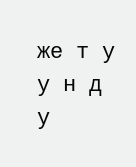же т у у н д у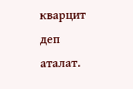кварцит деп аталат.